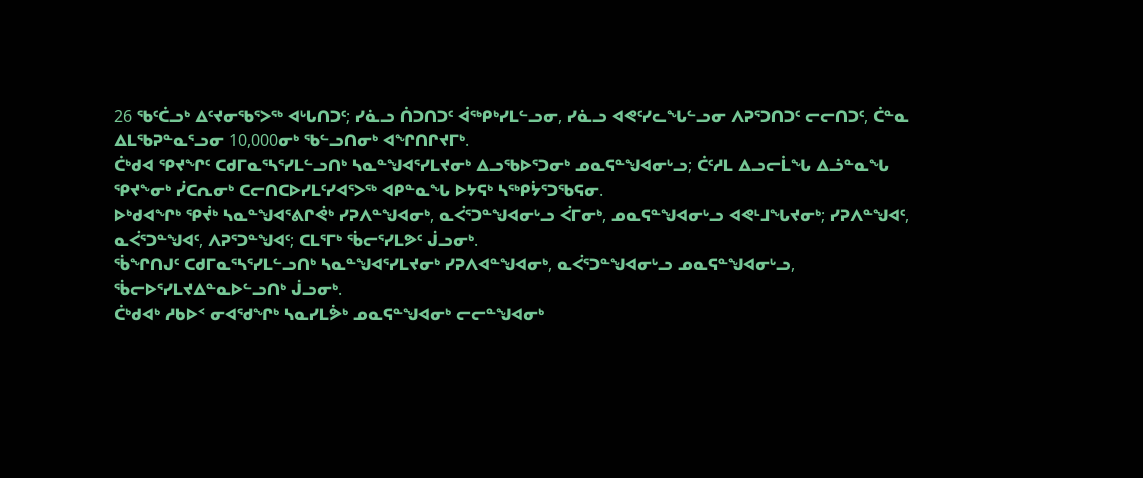26 ᖃᑦᑖᓗᒃ ᐃᑦᔪᓂᖃᕐᐳᖅ ᐊᒡᒐᑎᑐᑦ; ᓯᓈᓗ ᑏᑐᑎᑐᑦ ᐋᖅᑭᒃᓯᒪᓪᓗᓂ, ᓯᓈᓗ ᐊᕙᑦᓯᓚᖓᓪᓗᓂ ᐱᕈᕐᑐᑎᑐᑦ ᓕᓕᑎᑐᑦ, ᑖᓐᓇ ᐃᒪᖃᕈᓐᓇᕐᓗᓂ 10,000ᓂᒃ ᖃᓪᓗᑎᓂᒃ ᐊᖏᑎᒋᔪᒥᒃ.
ᑖᒃᑯᐊ ᕿᔪᖏᑦ ᑕᑯᒥᓇᕐᓴᕐᓯᒪᓪᓗᑎᒃ ᓴᓇᓐᖑᐊᕐᓯᒪᔪᓂᒃ ᐃᓗᖃᐅᕐᑐᓂᒃ ᓄᓇᕋᓐᖑᐊᓂᒡᓗ; ᑖᑦᓱᒪ ᐃᓗᓕᒫᖓ ᐃᓘᓐᓇᖓ ᕿᔪᖕᓂᒃ ᓰᑕᕆᓂᒃ ᑕᓕᑎᑕᐅᓯᒪᑦᓯᐊᕐᐳᖅ ᐊᑭᓐᓇᖓ ᐅᔭᕋᒃ ᓴᖅᑭᔮᕐᑐᖃᕋᓂ.
ᐅᒃᑯᐊᖏᒃ ᕿᔫᒃ ᓴᓇᓐᖑᐊᕐᕕᒋᕚᒃ ᓯᕈᐱᓐᖑᐊᓂᒃ, ᓇᐹᕐᑐᓐᖑᐊᓂᒡᓗ ᐹᒥᓂᒃ, ᓄᓇᕋᓐᖑᐊᓂᒡᓗ ᐊᕙᒻᒧᖓᔪᓂᒃ; ᓯᕈᐱᓐᖑᐊᑦ, ᓇᐹᕐᑐᓐᖑᐊᑦ, ᐱᕈᕐᑐᓐᖑᐊᑦ; ᑕᒪᕐᒥᒃ ᖄᓕᕐᓯᒪᕗᑦ ᒎᓗᓂᒃ.
ᖄᖏᑎᒍᑦ ᑕᑯᒥᓇᕐᓴᕐᓯᒪᓪᓗᑎᒃ ᓴᓇᓐᖑᐊᕐᓯᒪᔪᓂᒃ ᓯᕈᐱᐊᓐᖑᐊᓂᒃ, ᓇᐹᕐᑐᓐᖑᐊᓂᒡᓗ ᓄᓇᕋᓐᖑᐊᓂᒡᓗ, ᖄᓕᐅᕐᓯᒪᔪᐃᓐᓇᐅᓪᓗᑎᒃ ᒎᓗᓂᒃ.
ᑖᒃᑯᐊᒃ ᓱᑲᐅᑉ ᓂᐊᖁᖏᒃ ᓴᓇᓯᒪᕘᒃ ᓄᓇᕋᓐᖑᐊᓂᒃ ᓕᓕᓐᖑᐊᓂᒃ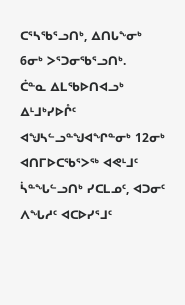ᑕᕐᓴᖃᕐᓗᑎᒃ, ᐃᑎᒐᖕᓂᒃ 6ᓂᒃ ᐳᕐᑐᓂᖃᕐᓗᑎᒃ.
ᑖᓐᓇ ᐃᒪᖃᐅᑎᐊᓗᒃ ᐃᒻᒧᒃᓯᐅᒊᑦ ᐊᖑᓴᓪᓗᓐᖑᐊᖏᓐᓂᒃ 12ᓂᒃ ᐊᑎᒥᐅᑕᖃᕐᐳᖅ ᐊᕙᒻᒧᑦ ᓵᓐᖓᓪᓗᑎᒃ ᓯᑕᒪᓄᑦ, ᐊᑐᓂᑦ ᐱᖓᓱᑦ ᐊᑕᐅᓯᕐᒧᑦ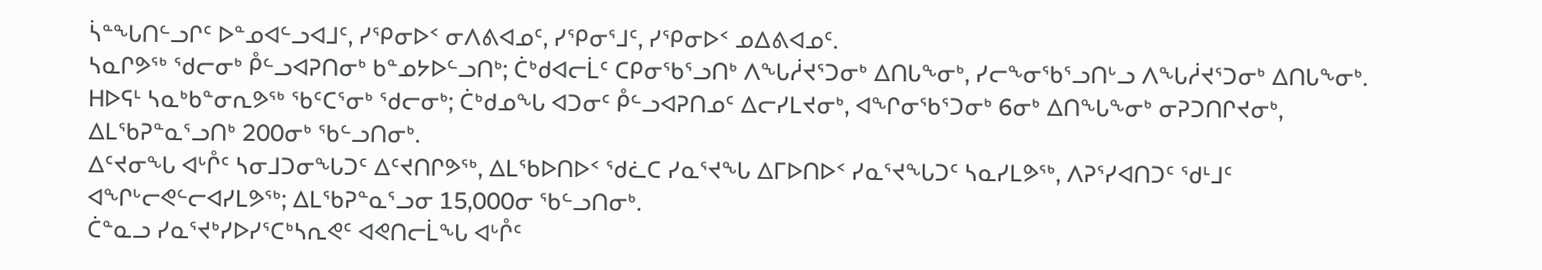ᓵᓐᖓᑎᓪᓗᒋᑦ ᐅᓐᓄᐊᓪᓗᐊᒧᑦ, ᓯᕿᓂᐅᑉ ᓂᐱᕕᐊᓄᑦ, ᓯᕿᓂᕐᒧᑦ, ᓯᕿᓂᐅᑉ ᓄᐃᕕᐊᓄᑦ.
ᓴᓇᒋᕗᖅ ᖁᓕᓂᒃ ᑬᓪᓗᐊᕈᑎᓂᒃ ᑲᓐᓄᔭᐅᓪᓗᑎᒃ; ᑖᒃᑯᐊᓕᒫᑦ ᑕᑭᓂᖃᕐᓗᑎᒃ ᐱᖓᓲᔪᕐᑐᓂᒃ ᐃᑎᒐᖕᓂᒃ, ᓯᓕᖕᓂᖃᕐᓗᑎᒡᓗ ᐱᖓᓲᔪᕐᑐᓂᒃ ᐃᑎᒐᖕᓂᒃ.
ᕼᐅᕋᒻ ᓴᓇᒃᑲᓐᓂᕆᕗᖅ ᖃᑦᑕᕐᓂᒃ ᖁᓕᓂᒃ; ᑖᒃᑯᓄᖓ ᐊᑐᓂᑦ ᑬᓪᓗᐊᕈᑎᓄᑦ ᐃᓕᓯᒪᔪᓂᒃ, ᐊᖏᓂᖃᕐᑐᓂᒃ 6ᓂᒃ ᐃᑎᖓᖕᓂᒃ ᓂᕈᑐᑎᒋᔪᓂᒃ, ᐃᒪᖃᕈᓐᓇᕐᓗᑎᒃ 200ᓂᒃ ᖃᓪᓗᑎᓂᒃ.
ᐃᑦᔪᓂᖓ ᐊᒡᒊᑦ ᓴᓂᒧᑐᓂᖓᑐᑦ ᐃᑦᔪᑎᒋᕗᖅ, ᐃᒪᖃᐅᑎᐅᑉ ᖁᓛᑕ ᓯᓇᕐᔪᖓ ᐃᒥᐅᑎᐅᑉ ᓯᓇᕐᔪᖓᑐᑦ ᓴᓇᓯᒪᕗᖅ, ᐱᕈᕐᓯᐊᑎᑐᑦ ᖁᒻᒧᑦ ᐊᖏᒡᓕᕙᓪᓕᐊᓯᒪᕗᖅ; ᐃᒪᖃᕈᓐᓇᕐᓗᓂ 15,000ᓂ ᖃᓪᓗᑎᓂᒃ.
ᑖᓐᓇᓗ ᓯᓇᕐᔪᒃᓯᐅᓯᕐᑕᒃᓴᕆᕙᑦ ᐊᕙᑎᓕᒫᖓ ᐊᒡᒊᑦ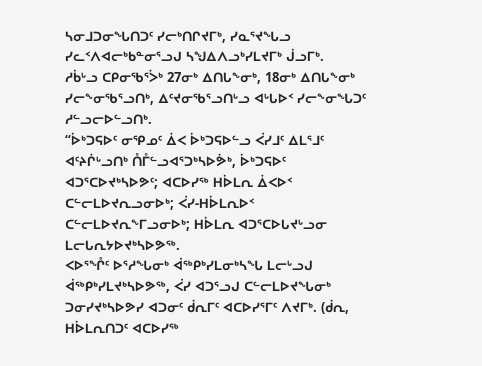ᓴᓂᒧᑐᓂᖓᑎᑐᑦ ᓯᓕᒃᑎᒋᔪᒥᒃ, ᓯᓇᕐᔪᖓᓗ ᓯᓚᑉᐱᐊᓕᒃᑲᓐᓂᕐᓗᒍ ᓴᖑᐃᐱᓗᒃᓯᒪᔪᒥᒃ ᒎᓗᒥᒃ.
ᓱᑳᒡᓗ ᑕᑭᓂᖃᕐᐴᒃ 27ᓂᒃ ᐃᑎᒐᖕᓂᒃ, 18ᓂᒃ ᐃᑎᒐᖕᓂᒃ ᓯᓕᖕᓂᖃᕐᓗᑎᒃ, ᐃᑦᔪᓂᖃᕐᓗᑎᒡᓗ ᐊᒡᒐᐅᑉ ᓯᓕᖕᓂᖓᑐᑦ ᓱᓪᓗᓕᐅᓪᓗᑎᒃ.
“ᐆᒃᑐᕋᐅᑦ ᓂᕿᓄᑦ ᐄᐸ ᐆᒃᑐᕋᐅᓪᓗ ᐹᓯᒧᑦ ᐃᒪᕐᒧᑦ ᐊᑦᔨᒌᒡᓗᑎᒃ ᑍᒤᓪᓗᐊᕐᑐᒃᓴᐅᕘᒃ, ᐆᒃᑐᕋᐅᑦ ᐊᑐᕐᑕᐅᔪᒃᓴᐅᕗᑦ; ᐊᑕᐅᓯᖅ ᕼᐆᒪᕆ ᐄᐸᐅᑉ ᑕᓪᓕᒪᐅᔪᕆᓗᓂᐅᒃ; ᐹᓯ-ᕼᐆᒪᕆᐅᑉ ᑕᓪᓕᒪᐅᔪᕆᖕᒥᓗᓂᐅᒃ; ᕼᐆᒪᕆ ᐊᑐᕐᑕᐅᒐᔪᒡᓗᓂ ᒪᓕᒐᕆᔭᐅᔪᒃᓴᐅᕗᖅ.
ᐸᐅᕐᖎᑦ ᐅᕐᓱᖓᓂᒃ ᐋᖅᑭᒃᓯᒪᓂᒃᓴᖓ ᒪᓕᒡᓗᒍ ᐋᖅᑭᒃᓯᒪᔪᒃᓴᐅᕗᖅ, ᐹᓯ ᐊᑐᕐᓗᒍ ᑕᓪᓕᒪᐅᔪᖓᓂᒃ ᑐᓂᓯᔪᒃᓴᐅᕗᓯ ᐊᑐᓂᑦ ᑰᕆᒥᑦ ᐊᑕᐅᓯᕐᒥᑦ ᐱᔪᒥᒃ. (ᑰᕆ, ᕼᐆᒪᕆᑎᑐᑦ ᐊᑕᐅᓯᖅ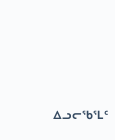ᐃᓗᓕᖃᕐᒪᑦ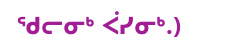ᖁᓕᓂᒃ ᐹᓯᓂᒃ.)